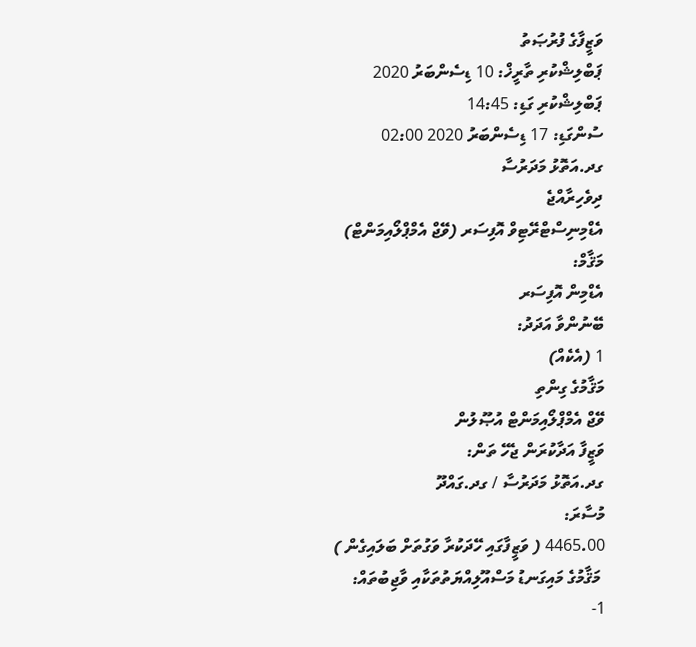ވަޒީފާގެ ފުރުޞަތު
ޕަބްލިޝްކުރި ތާރީޚް: 10 ޑިސެންބަރު 2020
ޕަބްލިޝްކުރި ގަޑި: 14:45
ސުންގަޑި: 17 ޑިސެންބަރު 2020 02:00
ގދ.އަތޮޅު މަދަރުސާ
ދިވެހިރާއްޖެ
އެޑްމިނިސްޓްރޭޓިވް އޮފިސަރ (ވޭޖް އެމްޕްލޯއިމަންޓް)
މަޤާމް:
އެޑްމިން އޮފިސަރ
ބޭނުންވާ އަދަދު:
1 (އެކެއް)
މަޤާމުގެ ގިންތި
ވޭޖް އެމްޕްލޯއިމަންޓް އުޞޫލުން
ވަޒީފާ އަދާކުރަން ޖެހޭ ތަން:
ގދ.އަތޮޅު މަދަރުސާ / ގދ.ގައްދޫ
މުސާރަ:
4465.00 ( ވަޒީފާގައި ހޭދަކުރާ ވަގުތަށް ބަލައިގެން )
 މަޤާމުގެ މައިގަނޑު މަސްއޫލިއްޔަތުތަކާއި ވާޖިބުތައް:
1-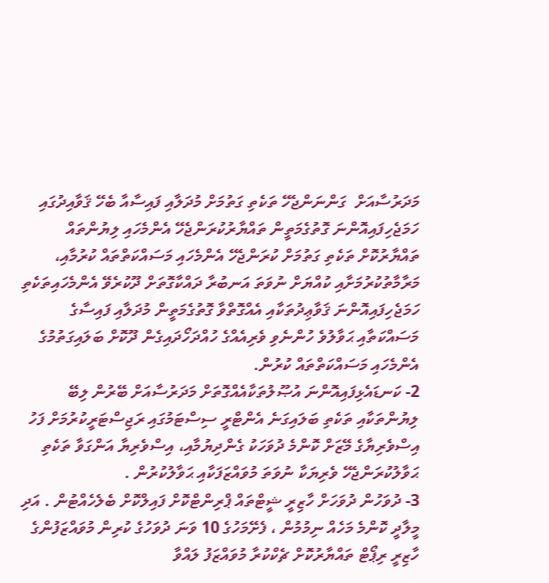މަދަރުސާއަށް  ގަންނަންޖެހޭ ތަކެތި ގަތުމަށް މުދަލާއި ފައިސާއާ ބެހޭ ޤަވާއިދުގައި ހަމަޖެހިފައިއޮންނަ ގޮތުގެމަތީން ތައްޔާރުކުރަންޖެހޭ އެންމެހައި ލިޔުންތައް ތައްޔާރުކޮށް ތަކެތި ގަތުމަށް ކުރަންޖެހޭ އެންމެހައި މަސައްކަތްތައް ކުރުމާއި، މަރާމާތުކުރުމަށާއި ކުއްޔަށް ނުވަތަ އަނބުރާ ދައްކާގޮތަށް ދޫކުރެވޭ އެންމެހައިތަކެތި ހަމަޖެހިފައިއޮންނަ ޤަވާޢިދުތަކާއި އެއްގޮތްވާ ގޮތުގެމަތީން މުދަލާއި ފައިސާގެ މަސައްކަތާއި ޙަވާލުވެ ހުންނެވި ވެރިއެއްގެ ހުއްދަހޯދައިގެން ދޫކޮށް ބަލައިގަތުމުގެ އެންމެހައި މަސައްކަތްތައް ކުރުން.
2- ކަނޑައެޅިފައިއޮންނަ އުޞޫލުތަކާއެއްގޮތަށް މަދަރުސާއަށް ބޭރުން ލިބޭ ލިޔުންތަކާއި ތަކެތި ބަލައިގަނެ އެންޓްރީ ސިސްޓަމުގައި ރަޖިސްޓަރީކުރުމަށް ފަހު އިސްވެރިޔާގެ މޭޒަށް ކޮންމެ ދުވަހަކު ގެންދިޔުމާއި، އިސްވެރިޔާ އަންގަވާ ތަކެތި ޙަވާލުކުރަންޖެހޭ ވެރިޔަކާ ނުވަތަ މުވައްޒަފަކާއި ޙަވާލުކުރުން .
3- ދުވަހުން ދުވަހަށް ހާޒިރީ ޝީޓްތައް ޕްރިންޓްކޮށް ފައިލްކޮށް ބެލެހެއްޓުން . އަދި މީލާދީ ކޮންމެ މަހެއް ނިމުމުން ، ފެށޭމަހުގެ 10 ވަނަ ދުވަހުގެ ކުރިން މުވައްޒަފުންގެ ހާޒިރީ ރިޕޯޓް ތައްޔާރުކޮށް ޗެކްކުރާ މުވައްޒަފު ލައްވާ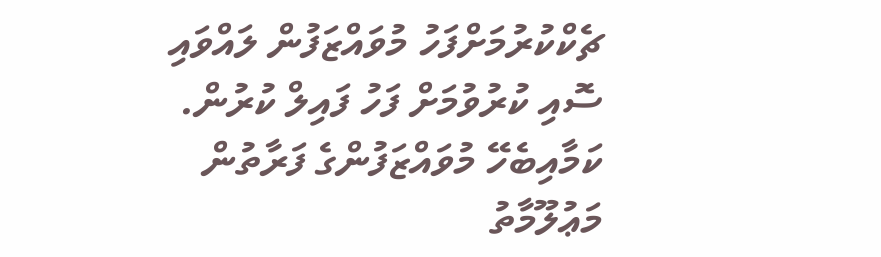ޗެކްކުރުމަށްފަހު މުވައްޒަފުން ލައްވައި ސޮއި ކުރުވުމަށް ފަހު ފައިލް ކުރުން. ކަމާއިބެހޭ މުވައްޒަފުންގެ ފަރާތުން މަޢުލޫމާތު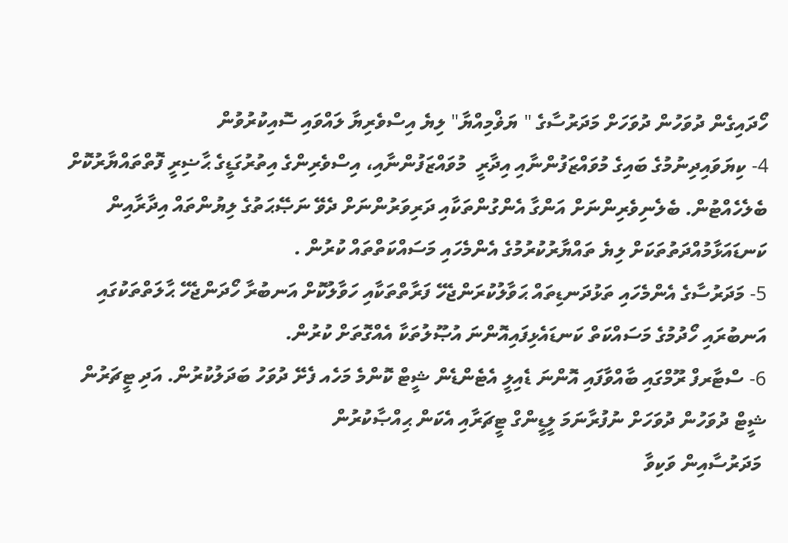ހޯދައިގެން ދުވަހުން ދުވަހަށް މަދަރުސާގެ " ޔަޥްމިއްޔާ" ލިޔެ އިސްވެރިޔާ ލައްވައި ސޮއިކުރުވުން
4- ކިޔަވައިދިނުމުގެ ބައިގެ މުވައްޒަފުންނާއި އިދާރީ  މުވައްޒަފުންނާއި، އިސްވެރިންގެ އިތުރުގަޑީގެ ޙާޟިރީ ފޮތްތައްޔާރުކޮށް ބެލެހެއްޓުން. ބެލެނިވެރިންނަށް އަންގާ އެންގުންތަކާއި ދަރިވަރުންނަށް ދެވޭ ނަޞޭޙަތުގެ ލިޔުންތައް އިދާރާއިން ކަނޑައަޅާމުއްދަތުތަކަށް ލިޔެ ތައްޔާރުކުރުމުގެ އެންމެހައި މަސައްކަތްތައް ކުރުން .
5- މަދަރުސާގެ އެންމެހައި ތަޅުދަނޑިތައް ޙަވާލުކުރަންޖެހޭ ފަރާތްތަކާއި ހަވާލުކޮށް އަނބުރާ ހޯދަންޖެހޭ ޙާލަތްތަކުގައި އަނބުރައި ހޯދުމުގެ މަސައްކަތް ކަނޑައެޅިފައިއޮންނަ އުޞޫލުތަކާ އެއްގޮތަށް ކުރުން.
6- ސްޓާރފް ރޫމްގައި ބާއްވާފައި އޮންނަ ޑެއިލީ އެޓެންޑެން ޝީޓް ކޮންމެ މަހެއ ފެށޭ ދުވަހު ބަދަލުކުރުން. އަދި ޓީޗަރުން ޝީޓް ދުވަހުން ދުވަހަށް ނުފުރާނަމަ ލީޑީންގް ޓީޗަރާއި އެކަން ޙިއްޞާކުރުން
 މަދަރުސާއިން ވަކިވާ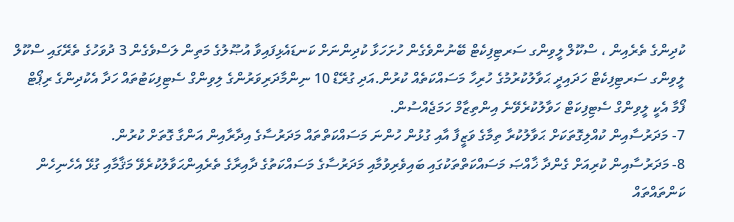ކުދިންގެ ތެރެއިން ، ސްކޫލް ލީވިންގ ސަރޓިފިކެޓް ބޭނުންވެގެން ހުށަހަޅާ ކުދިންނަށް ކަނޑައެޅިފައިވާ އުޞޫލުގެ މަތިން ލަސްވެގެން 3 ދުވަހުގެ ތެރޭގައި ސްކޫލް ލީވިންގ ސަރޓިފިކެޓް ހަދައިދީ ޙަވާލުކުރުމުގެ ހުރިހާ މަސައްކަތެއް ކުރުން.އަދި ގުރޭޑް 10 ނިންމާދަރިވަރުންގެ ލިވިންގް ސެޓިފިކަޓުތައް ހަދާ އެކުދިންގެ ރިޕޯޓް ފޯމާ އެކީ ލީވިންގް ސެޓިފިކަޓް ހަވާލުކުރެވޭނެ އިންތިޒާމް ހަމަޖެއްސުން.
7- މަދަރުސާއިން ކުއްލިގޮތަކަށް ޙަވާލުކުރާ ތިމާގެ ވަޒީފާ އާއި ގުޅުން ހުންނަ މަސައްކަތްތައް މަދަރުސާގެ އިދާރާއިން އަންގާ ގޮތަށް ކުރުން.
8- މަދަރުސާއިން ކުރިއަށް ގެންދާ ޚާއްޞަ މަސައްކަތްތަކުގައި ބައިވެރިވުމާއި މަދަރުސާގެ މަސައްކަތުގެ ދާއިރާގެ ތެރެއިންޙަވާލުކުރެވޭ މަޤާމާއި ގުޅޭ އެހެނިހެން ކަންތައްތައް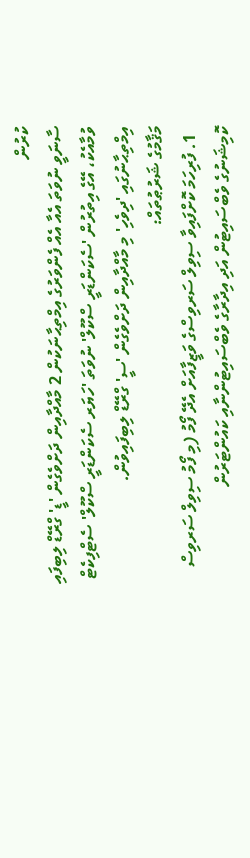ކުރުން
ސާނަވީ ނުވަތަ އެއާ އެއް ފެންވަރުގެ އިމްތިޙާނަކުން 2 މާއްދާއިން ދަށްވެގެން 'ޑީ' ގްރޭޑް ލިބިފައި ވުމާއެކު، އޭގެ އިތުރުން 'ސެކަންޑަރީ ސްކޫލް' ނުވަތަ 'ހަޔަރ ސެކަންޑަރީ ސްކޫލް' ސެޓްފިކެޓް އިމްތިޙާނުގައި 'ދިވެހި' މި މާއްދާއިން ދަށްވެގެން 'ސީ' ގްރޭޑް ލިބިފައިވުން.
މަޤާމުގެ ޝަރުޠުތައް:
  1. ފުރިހަމަ ކޮށްފައިވާ ސިވިލް ސަރވިސްގެ ވަޒީފާއަށް އެދޭ ފޯމު (މި ފޯމު ސިވިލް ސަރވިސް ކޮމިޝަނުގެ ވެބްސައިޓުން އަދި އިދާރާގެ ވެބްސައިޓުންނާއި ކައުންޓަރުން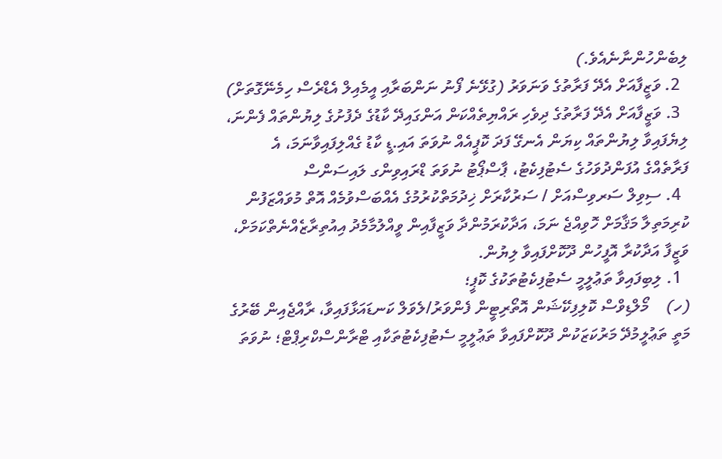ލިބެންހުންނާނެއެވެ.)
  2. ވަޒީފާއަށް އެދޭ ފަރާތުގެ ވަނަވަރު (ގުޅޭނެ ފޯނު ނަންބަރާއި އީމެއިލް އެޑްރެސް ހިމެނޭގޮތަށް)
  3. ވަޒީފާއަށް އެދޭ ފަރާތުގެ ދިވެހި ރައްޔިތެއްކަން އަންގައިދޭ ކާޑުގެ ދެފުށުގެ ލިޔުންތައް ފެންނަ، ލިޔެފައިވާ ލިޔުންތައް ކިޔަން އެނގޭ ފަދަ ކޮޕީއެއް ނުވަތަ އައި.ޑީ ކާޑު ގެއްލިފައިވާނަމަ، އެ ފަރާތެއްގެ އުފަންދުވަހުގެ ސެޓުފިކެޓު، ޕާސްޕޯޓު ނުވަތަ ޑްރައިވިންގ ލައިސަންސް
  4. ސިވިލް ސަރވިސްއަށް / ސަރުކާރަށް ޚިދުމަތްކުރުމުގެ އެއްބަސްވުމެއް އޮތް މުވައްޒަފުން ކުރިމަތިލާ މަޤާމަށް ހޮވިއްޖެ ނަމަ، އަދާކުރަމުންދާ ވަޒީފާއިން ވީއްލުމާމެދު އިއުތިރާޒެއްނެތްކަމަށް، ވަޒީފާ އަދާކުރާ އޮފީހުން ދޫކޮށްފައިވާ ލިޔުން.
  1. ލިބިފައިވާ ތަޢުލީމީ ސެޓުފިކެޓުތަކުގެ ކޮޕީ؛
(ހ)    މޯލްޑިވްސް ކޮލިފިކޭޝަން އޮތޯރިޓީން ފެންވަރު/ލެވަލް ކަނޑައަޅާފައިވާ، ރާއްޖެއިން ބޭރުގެ މަތީ ތަޢުލީމުދޭ މަރުކަޒަކުން ދޫކޮށްފައިވާ ތަޢުލީމީ ސެޓުފިކެޓުތަކާއި ޓްރާންސްކްރިޕްޓް؛ ނުވަތަ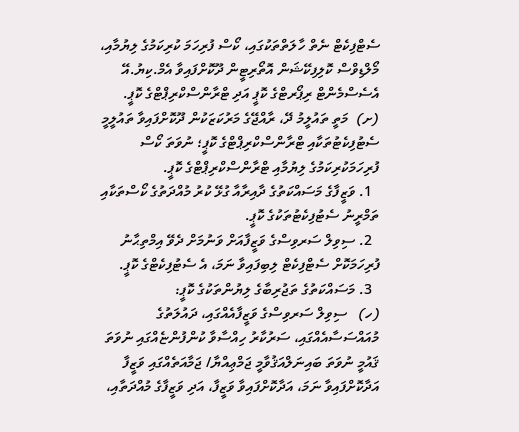ސެޓްފިކެޓް ނެތް ހާލަތްތަކުގައި، ކޯސް ފުރިހަމަ ކުރިކަމުގެ ލިޔުމާއި، މޯލްޑިވްސް ކޮލިފިކޭޝަން އޮތޯރިޓީން ދޫކޮށްފައިވާ އެމް.ކިޔު.އޭ އެސެސްމެންޓް ރިޕޯރޓްގެ ކޮޕީ އަދި ޓްރާންސްކްރިޕްޓްގެ ކޮޕީ.
(ށ)  މަތީ ތައުލީމު ދޭ، ރާއްޖޭގެ މަރުކަޒަކުން ދޫކޮށްފައިވާ ތައުލީމީ ސެޓުފިކެޓުތަކާއި ޓްރާންސްކްރިޕްޓްގެ ކޮޕީ؛ ނުވަތަ ކޯސް ފުރިހަމަކުރިކަމުގެ ލިޔުމާއި ޓްރާންސްކްރިޕްޓްގެ ކޮޕީ.
  1. ވަޒީފާގެ މަސައްކަތުގެ ދާއިރާއާ ގުޅޭ ކުރު މުއްދަތުގެ ކޯސްތަކާއި ތަމްރީނު ސެޓުފިކެޓުތަކުގެ ކޮޕީ.
  2. ސިވިލް ސަރވިސްގެ ވަޒީފާއަށް ވަނުމަށް ދެވޭ އިމްތިޙާނު ފުރިހަމަކޮށް ސެޓްފިކެޓް ލިބިފައިވާ ނަމަ، އެ ސެޓުފިކެޓްގެ ކޮޕީ.
  3. މަސައްކަތުގެ ތަޖުރިބާގެ ލިޔުންތަކުގެ ކޮޕީ:
(ހ)   ސިވިލް ސަރވިސްގެ ވަޒީފާއެއްގައި، ދައުލަތުގެ މުއައްސަސާއެއްގައި، ސަރުކާރު ހިއްސާވާ ކުންފުންޏެއްގައި ނުވަތަ ޤައުމީ ނުވަތަ ބައިނަލްއަޤުވާމީ ޖަމްޢިއްޔާ/ ޖަމާއަތެއްގައި ވަޒީފާ އަދާކޮށްފައިވާ ނަމަ، އަދާކޮށްފައިވާ ވަޒީފާ، އަދި ވަޒީފާގެ މުއްދަތާއި،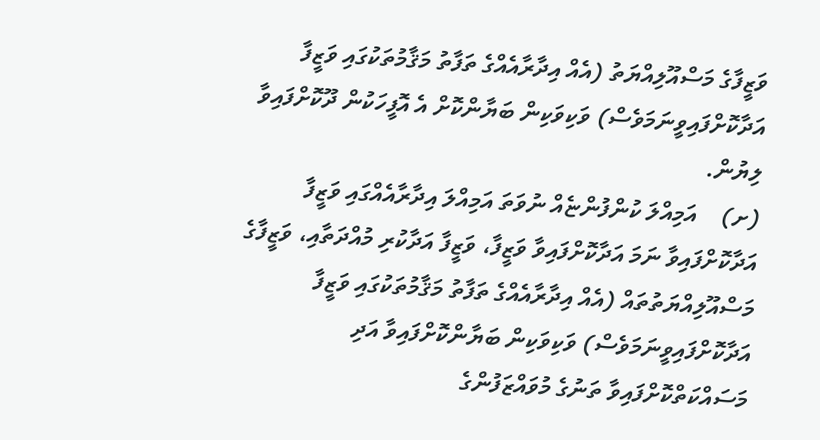ވަޒީފާގެ މަސްއޫލިއްޔަތު (އެއް އިދާރާއެއްގެ ތަފާތު މަޤާމުތަކުގައި ވަޒީފާ އަދާކޮށްފައިވީނަމަވެސް) ވަކިވަކިން ބަޔާންކޮށް އެ އޮފީހަކުން ދޫކޮށްފައިވާ ލިޔުން.
(ށ)    އަމިއްލަ ކުންފުންޏެއް ނުވަތަ އަމިއްލަ އިދާރާއެއްގައި ވަޒީފާ އަދާކޮށްފައިވާ ނަމަ އަދާކޮށްފައިވާ ވަޒީފާ، ވަޒީފާ އަދާކުރި މުއްދަތާއި، ވަޒީފާގެ މަސްއޫލިއްޔަތުތައް (އެއް އިދާރާއެއްގެ ތަފާތު މަޤާމުތަކުގައި ވަޒީފާ އަދާކޮށްފައިވީނަމަވެސް) ވަކިވަކިން ބަޔާންކޮށްފައިވާ އަދި މަސައްކަތްކޮށްފައިވާ ތަނުގެ މުވައްޒަފުންގެ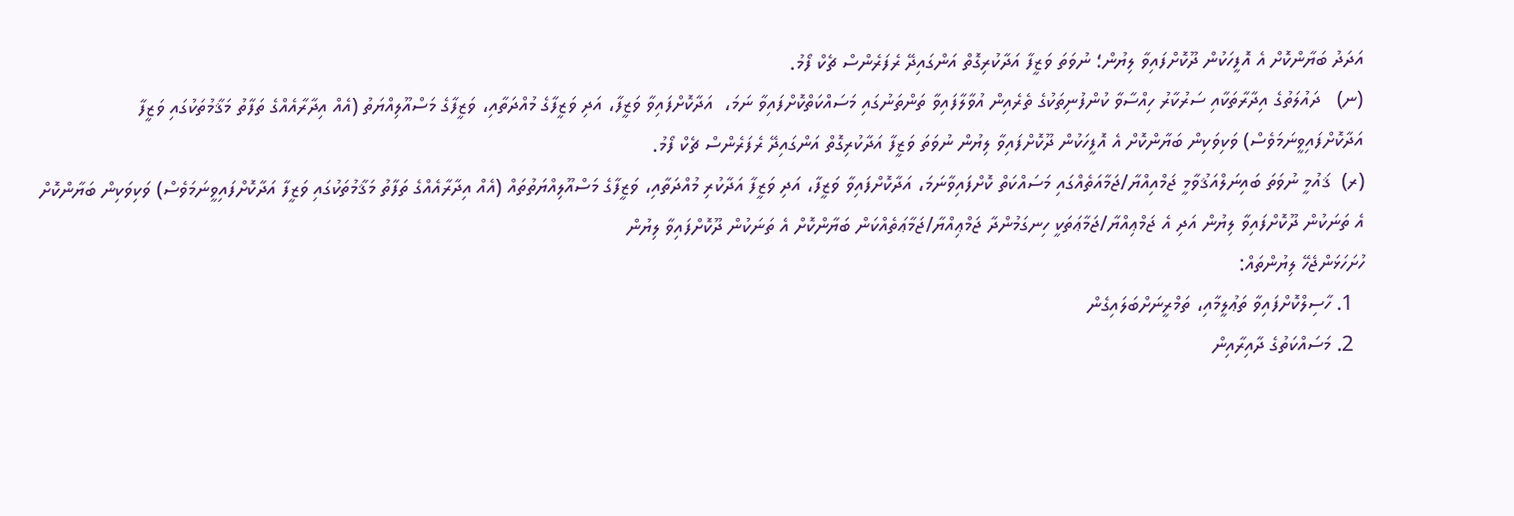އަދަދު ބަޔާންކޮށް އެ އޮފީހަކުން ދޫކޮށްފައިވާ ލިޔުން؛ ނުވަތަ ވަޒީފާ އަދާކުރިގޮތް އަންގައިދޭ ރެފަރެންސް ޗެކް ފޯމު.
(ނ)   ދައުލަތުގެ އިދާރާތަކާއި ސަރުކާރު ހިއްސާވާ ކުންފުނިތަކުގެ ތެރެއިން އުވާލާފައިވާ ތަންތަނުގައި މަސައްކަތްކޮށްފައިވާ ނަމަ،  އަދާކޮށްފައިވާ ވަޒީފާ، އަދި ވަޒީފާގެ މުއްދަތާއި، ވަޒީފާގެ މަސްއޫލިއްޔަތު (އެއް އިދާރާއެއްގެ ތަފާތު މަޤާމުތަކުގައި ވަޒީފާ އަދާކޮށްފައިވީނަމަވެސް) ވަކިވަކިން ބަޔާންކޮށް އެ އޮފީހަކުން ދޫކޮށްފައިވާ ލިޔުން ނުވަތަ ވަޒީފާ އަދާކުރިގޮތް އަންގައިދޭ ރެފަރެންސް ޗެކް ފޯމު.
(ރ)  ޤައުމީ ނުވަތަ ބައިނަލްއަޤުވާމީ ޖަމްއިއްޔާ/ޖަމާއަތެއްގައި މަސައްކަތް ކޮށްފައިވާނަމަ، އަދާކޮށްފައިވާ ވަޒީފާ، އަދި ވަޒީފާ އަދާކުރި މުއްދަތާއި، ވަޒީފާގެ މަސްއޫލިއްޔަތުތައް (އެއް އިދާރާއެއްގެ ތަފާތު މަޤާމުތަކުގައި ވަޒީފާ އަދާކޮށްފައިވީނަމަވެސް) ވަކިވަކިން ބަޔާންކޮށް އެ ތަނަކުން ދޫކޮށްފައިވާ ލިޔުން އަދި އެ ޖަމްޢިއްޔާ/ޖަމާޢަތަކީ ހިނގަމުންދާ ޖަމްޢިއްޔާ/ޖަމާޢަތެއްކަން ބަޔާންކޮށް އެ ތަނަކުން ދޫކޮށްފައިވާ ލިޔުން
ހުށަހަޅަންޖެހޭ ލިޔުންތައް:
  1. ހާސިލްކޮށްފައިވާ ތަޢުލީމާއި، ތަމްރީނަށްބަލައިގެން
  2. މަސައްކަތުގެ ދާއިރާއިން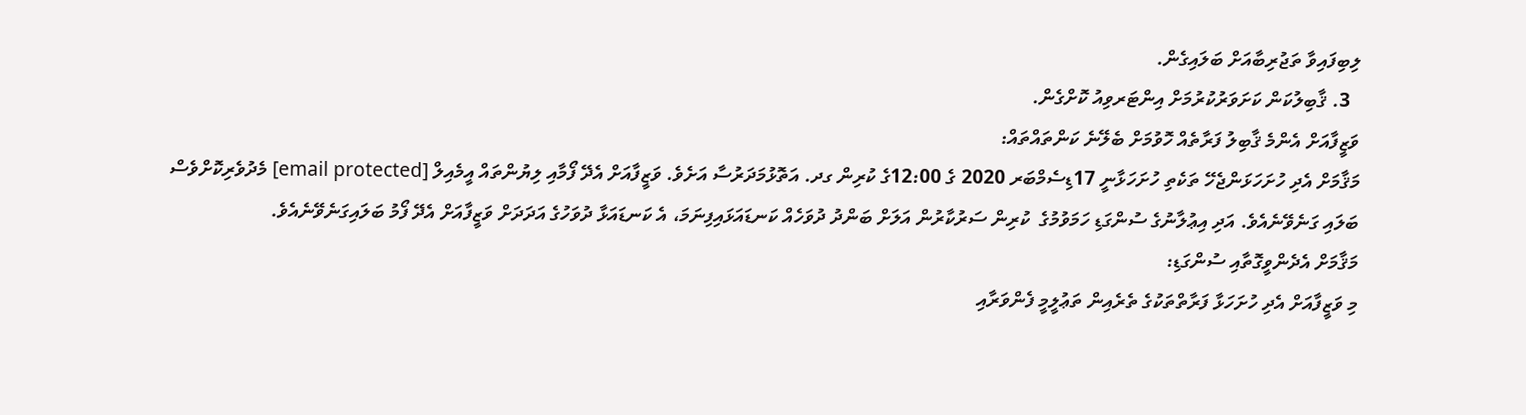ލިބިފައިވާ ތަޖުރިބާއަށް ބަލައިގެން.
  3. ޤާބިލުކަން ކަށަވަރުކުރުމަށް އިންޓަރވިއު ކޮށްގެން.
ވަޒީފާއަށް އެންމެ ޤާބިލު ފަރާތެއް ހޮވުމަށް ބެލޭނެ ކަންތައްތައް:
މަޤާމަށް އެދި ހުށަހަޅަންޖެހޭ ތަކެތި ހުށަހަޅާނީ 17ޑިސެމްބަރ 2020 ގެ 12:00ގެ ކުރިން ގދ. އަތޮޅުމަދަރުސާ އަށެވެ. ވަޒީފާއަށް އެދޭ ފޯމާއި ލިޔުންތައް އީމެއިލް [email protected] މެދުވެރިކޮށްވެސް ބަލައި ގަނެވޭނެއެވެ. އަދި އިޢުލާނުގެ ސުންގަޑި ހަމަވުމުގެ  ކުރިން ސަރުކާރުން އަލަށް ބަންދު ދުވަހެއް ކަނޑައަޅައިފިނަމަ، އެ ކަނޑައަޅާ ދުވަހުގެ އަދަދަށް ވަޒީފާއަށް އެދޭ ފޯމު ބަލައިގަނެވޭނެއެވެ.
މަޤާމަށް އެދެންވީގޮތާއި ސުންގަޑި:
މި ވަޒީފާއަށް އެދި ހުށަހަޅާ ފަރާތްތަކުގެ ތެރެއިން ތަޢުލީމީ ފެންވަރާއި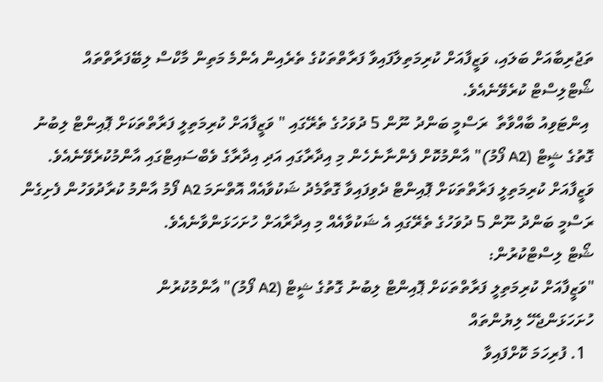ތަޖުރިބާއަށް ބަލައި، ވަޒީފާއަށް ކުރިމަތިލާފައިވާ ފަރާތްތަކުގެ ތެރެއިން އެންމެ މަތިން މާކްސް ލިބޭފަރާތްތައް ޝޯޓްލިސްޓް ކުރެވޭނެއެވެ.
 އިންޓަވިއު ބާއްވާތާ  ރަސްމީ ބަންދު ނޫން 5 ދުވަހުގެ ތެރޭގައި " ވަޒީފާއަށް ކުރިމަތިލީ ފަރާތްތަކަށް ޕޮއިންޓް ލިބުނު ގޮތުގެ ޝީޓް (A2 ފޯމު)" އާންމުކޮށް ފެންނާނެހެން މި އިދާރާގައި އަދި އިދާރާގެ ވެބްސައިޓްގައި އާންމުކުރެވޭނެއެވެ. ވަޒީފާއަށް ކުރިމަތިލީ ފަރާތްތަކަށް ޕޮއިންޓް ދެވިފައިވާ ގޮތާމެދު ޝަކުވާއެއް އޮތްނަމަ A2 ފޯމު އާންމު ކުރާދުވަހުން ފެށިގެން ރަސްމީ ބަންދު ނޫން 5 ދުވަހުގެ ތެރޭގައި އެ ޝަކުވާއެއް މި އިދާރާއަށް ހުށަހަޅަންވާނެއެވެ.
ޝޯޓް ލިސްޓްކުރުން:
"ވަޒީފާއަށް ކުރިމަތިލީ ފަރާތްތަކަށް ޕޮއިންޓް ލިބުނު ގޮތުގެ ޝީޓް (A2 ފޯމު)" އާންމުކުރުން
ހުށަހަޅަންޖެހޭ ލިޔުންތައް
  1. ފުރިހަމަ ކޮށްފައިވާ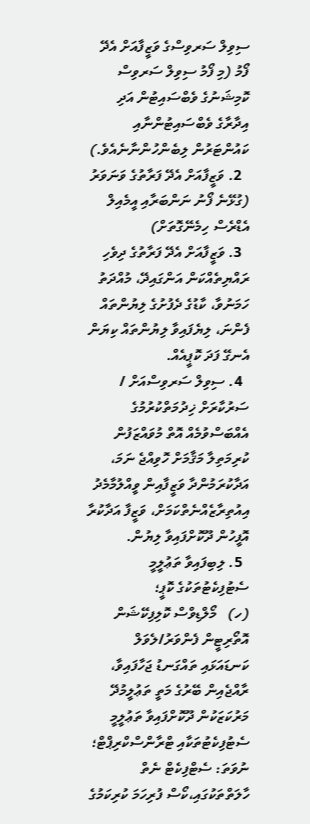ސިވިލް ސަރވިސްގެ ވަޒީފާއަށް އެދޭ ފޯމު (މި ފޯމު ސިވިލް ސަރވިސް ކޮމިޝަނުގެ ވެބްސައިޓުން އަދި އިދާރާގެ ވެބްސައިޓުންނާއި ކައުންޓަރުން ލިބެންހުންނާނެއެވެ.)
  2. ވަޒީފާއަށް އެދޭ ފަރާތުގެ ވަނަވަރު (ގުޅޭނެ ފޯނު ނަންބަރާއި އީމެއިލް އެޑްރެސް ހިމެނޭގޮތަށް)
  3. ވަޒީފާއަށް އެދޭ ފަރާތުގެ ދިވެހި ރައްޔިތެއްކަން އަންގައިދޭ، މުއްދަތު ހަމަނުވާ، ކާޑުގެ ދެފުށުގެ ލިޔުންތައް ފެންނަ، ލިޔެފައިވާ ލިޔުންތައް ކިޔަން އެނގޭ ފަދަ ކޮޕީއެއް.
  4. ސިވިލް ސަރވިސްއަށް / ސަރުކާރަށް ޚިދުމަތްކުރުމުގެ އެއްބަސްވުމެއް އޮތް މުވައްޒަފުން ކުރިމަތިލާ މަޤާމަށް ހޮވިއްޖެ ނަމަ، އަދާކުރަމުންދާ ވަޒީފާއިން ވީއްލުމާމެދު އިއުތިރާޒެއްނެތްކަމަށް، ވަޒީފާ އަދާކުރާ އޮފީހުން ދޫކޮށްފައިވާ ލިޔުން.
  5. ލިބިފައިވާ ތަޢުލީމީ ސެޓުފިކެޓުތަކުގެ ކޮޕީ؛
(ހ)   މޯލްޑިވްސް ކޮލިފިކޭޝަން އޮތޯރިޓީން ފެންވަރު/ލެވަލް ކަނޑައަޅައި ތައްގަނޑު ޖަހާފައިވާ، ރާއްޖެއިން ބޭރުގެ މަތީ ތަޢުލީމުދޭ މަރުކަޒަކުން ދޫކޮށްފައިވާ ތަޢުލީމީ ސެޓުފިކެޓުތަކާއި ޓްރާންސްކްރިޕްޓް؛ ނުވަތަ: ސެޓްފިކެޓް ނެތް ހާލަތްތަކުގައި،ކޯސް ފުރިހަމަ ކުރިކަމުގެ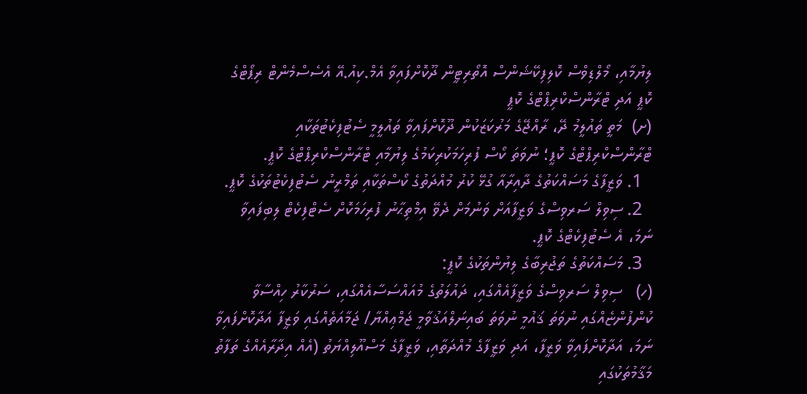ލިޔުމާއި، މޯލްޑިވްސް ކޮލިފިކޭޝަންސް އޮތޯރިޓީން ދޫކޮށްފައިވާ އެމް.ކިއު.އޭ އެސެސްމެންޓް ރިޕޯޓްގެ ކޮޕީ އަދި ޓްރާންސްކްރިޕްޓްގެ ކޮޕީ
(ށ)  މަތީ ތައުލީމު ދޭ، ރާއްޖޭގެ މަރުކަޒަކުން ދޫކޮށްފައިވާ ތައުލީމީ ސެޓުފިކެޓުތަކާއި ޓްރާންސްކްރިޕްޓްގެ ކޮޕީ؛ ނުވަތަ ކޯސް ފުރިހަމަކުރިކަމުގެ ލިޔުމާއި ޓްރާންސްކްރިޕްޓްގެ ކޮޕީ.
  1. ވަޒީފާގެ މަސައްކަތުގެ ދާއިރާއާ ގުޅޭ ކުރު މުއްދަތުގެ ކޯސްތަކާއި ތަމްރީނު ސެޓުފިކެޓުތަކުގެ ކޮޕީ.
  2. ސިވިލް ސަރވިސްގެ ވަޒީފާއަށް ވަނުމަށް ދެވޭ އިމްތިޙާނު ފުރިހަމަކޮށް ސެޓްފިކެޓް ލިބިފައިވާ ނަމަ، އެ ސެޓުފިކެޓްގެ ކޮޕީ.
  3. މަސައްކަތުގެ ތަޖުރިބާގެ ލިޔުންތަކުގެ ކޮޕީ:
(ހ)   ސިވިލް ސަރވިސްގެ ވަޒީފާއެއްގައި، ދައުލަތުގެ މުއައްސަސާއެއްގައި، ސަރުކާރު ހިއްސާވާ ކުންފުންޏެއްގައި ނުވަތަ ޤައުމީ ނުވަތަ ބައިނަލްއަޤުވާމީ ޖަމްޢިއްޔާ/ ޖަމާއަތެއްގައި ވަޒީފާ އަދާކޮށްފައިވާ ނަމަ، އަދާކޮށްފައިވާ ވަޒީފާ، އަދި ވަޒީފާގެ މުއްދަތާއި، ވަޒީފާގެ މަސްއޫލިއްޔަތު (އެއް އިދާރާއެއްގެ ތަފާތު މަޤާމުތަކުގައި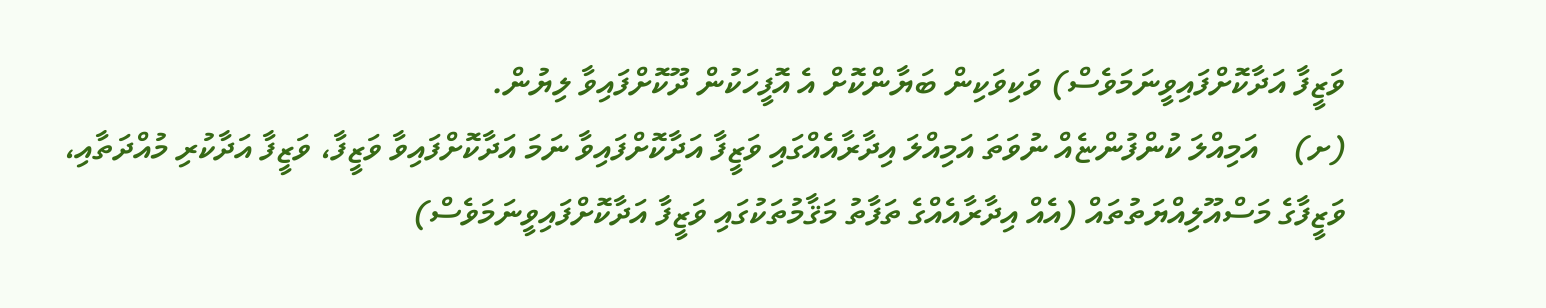ވަޒީފާ އަދާކޮށްފައިވީނަމަވެސް) ވަކިވަކިން ބަޔާންކޮށް އެ އޮފީހަކުން ދޫކޮށްފައިވާ ލިޔުން.
(ށ)    އަމިއްލަ ކުންފުންޏެއް ނުވަތަ އަމިއްލަ އިދާރާއެއްގައި ވަޒީފާ އަދާކޮށްފައިވާ ނަމަ އަދާކޮށްފައިވާ ވަޒީފާ، ވަޒީފާ އަދާކުރި މުއްދަތާއި، ވަޒީފާގެ މަސްއޫލިއްޔަތުތައް (އެއް އިދާރާއެއްގެ ތަފާތު މަޤާމުތަކުގައި ވަޒީފާ އަދާކޮށްފައިވީނަމަވެސް)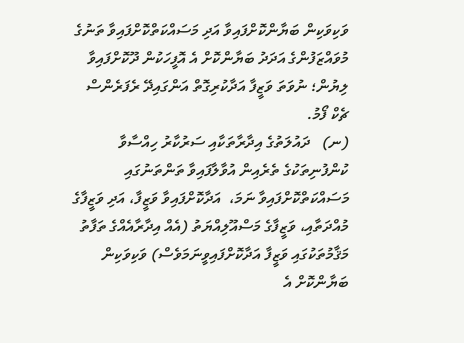ވަކިވަކިން ބަޔާންކޮށްފައިވާ އަދި މަސައްކަތްކޮށްފައިވާ ތަނުގެ މުވައްޒަފުންގެ އަދަދު ބަޔާންކޮށް އެ އޮފީހަކުން ދޫކޮށްފައިވާ ލިޔުން؛ ނުވަތަ ވަޒީފާ އަދާކުރިގޮތް އަންގައިދޭ ރެފަރެންސް ޗެކް ފޯމު.
(ނ)   ދައުލަތުގެ އިދާރާތަކާއި ސަރުކާރު ހިއްސާވާ ކުންފުނިތަކުގެ ތެރެއިން އުވާލާފައިވާ ތަންތަނުގައި މަސައްކަތްކޮށްފައިވާ ނަމަ،  އަދާކޮށްފައިވާ ވަޒީފާ، އަދި ވަޒީފާގެ މުއްދަތާއި، ވަޒީފާގެ މަސްއޫލިއްޔަތު (އެއް އިދާރާއެއްގެ ތަފާތު މަޤާމުތަކުގައި ވަޒީފާ އަދާކޮށްފައިވީނަމަވެސް) ވަކިވަކިން ބަޔާންކޮށް އެ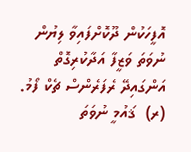އޮފީހަކުން ދޫކޮށްފައިވާ ލިޔުން ނުވަތަ ވަޒީފާ އަދާކުރިގޮތް އަންގައިދޭ ރެފަރެންސް ޗެކް ފޯމު.
(ރ)  ޤައުމީ ނުވަތަ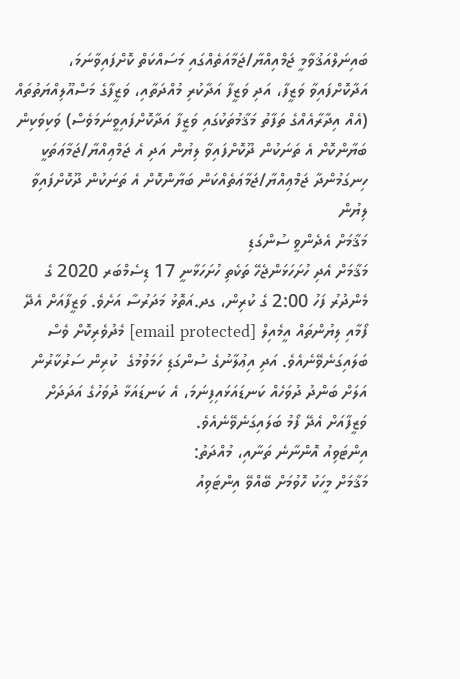ބައިނަލްއަޤުވާމީ ޖަމްއިއްޔާ/ޖަމާއަތެއްގައި މަސައްކަތް ކޮށްފައިވާނަމަ، އަދާކޮށްފައިވާ ވަޒީފާ، އަދި ވަޒީފާ އަދާކުރި މުއްދަތާއި، ވަޒީފާގެ މަސްއޫލިއްޔަތުތައް (އެއް އިދާރާއެއްގެ ތަފާތު މަޤާމުތަކުގައި ވަޒީފާ އަދާކޮށްފައިވީނަމަވެސް) ވަކިވަކިން ބަޔާންކޮށް އެ ތަނަކުން ދޫކޮށްފައިވާ ލިޔުން އަދި އެ ޖަމްޢިއްޔާ/ޖަމާޢަތަކީ ހިނގަމުންދާ ޖަމްޢިއްޔާ/ޖަމާޢަތެއްކަން ބަޔާންކޮށް އެ ތަނަކުން ދޫކޮށްފައިވާ ލިޔުން
މަޤާމަށް އެދެންވީ ސުންގަޑި
މަޤާމަށް އެދި ހުށަހަޅަންޖެހޭ ތަކެތި ހުށަހަޅާނީ 17 ޑިސެމްބަރ 2020 ގެ މެންދުރު ފަހު 2:00 ގެ ކުރިން، ގދ.އަތޮޅު މަދަރުސާ އަށެވެ. ވަޒީފާއަށް އެދޭ ފޯމާއި ލިޔުންތައް އީމެއިލް [email protected] މެދުވެރިކޮށް ވެސް ބަލައިގަނެވޭނެއެވެ. އަދި އިޢުލާނުގެ ސުންގަޑި ހަމަވުމުގެ  ކުރިން ސަރުކާރުން އަލަށް ބަންދު ދުވަހެއް ކަނޑައަޅައިފިނަމަ، އެ ކަނޑައަޅާ ދުވަހުގެ އަދަދަށް ވަޒީފާއަށް އެދޭ ފޯމު ބަލައިގަނެވޭނެއެވެ.
އިންޓަވިއު އޮންނާނެ ތަނާއި، މުއްދަތު:
މަޤާމަށް މީހަކު ހޮވުމަށް ބޭއްވޭ އިންޓަވިއު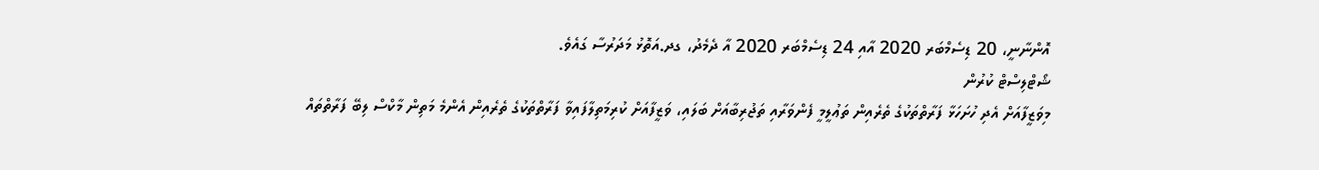އޮންނާނީ، 20 ޑިސެމްބަރ 2020 އާއި 24 ޑިސެމްބަރ 2020 އާ ދެމެދު، ގދ.އަތޮޅު މަދަރުސާ ގައެވެ.
ޝޯޓްލިސްޓް ކުރުން
މިވަޒީފާއަށް އެދި ހުށަހަޅާ ފަރާތްތަކުގެ ތެރެއިން ތަޢުލީމީ ފެންވަރާއި ތަޖުރިބާއަށް ބަލައި، ވަޒީފާއަށް ކުރިމަތިލާފައިވާ ފަރާތްތަކުގެ ތެރެއިން އެންމެ މަތިން މާކްސް ލިބޭ ފަރާތްތައް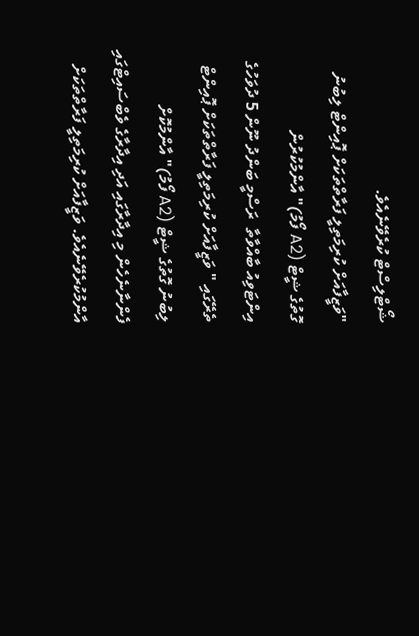ޝޯޓްލިސްޓް ކުރެވޭނެއެވެ.
"ވަޒީފާއަށް ކުރިމަތިލީ ފަރާތްތަކަށް ޕޮއިންޓް ލިބުނު ގޮތުގެ ޝީޓް (A2 ފޯމު)" އާންމުކުރުން
އިންޓަވިއު ބާއްވާތާ  ރަސްމީ ބަންދު ނޫން 5 ދުވަހުގެ ތެރޭގައި " ވަޒީފާއަށް ކުރިމަތިލީ ފަރާތްތަކަށް ޕޮއިންޓް ލިބުނު ގޮތުގެ ޝީޓް (A2 ފޯމު)" އާންމުކޮށް ފެންނާނެހެން މި އިދާރާގައި އަދި އިދާރާގެ ވެބްސައިޓްގައި އާންމުކުރެވޭނެއެވެ. ވަޒީފާއަށް ކުރިމަތިލީ ފަރާތްތަކަށް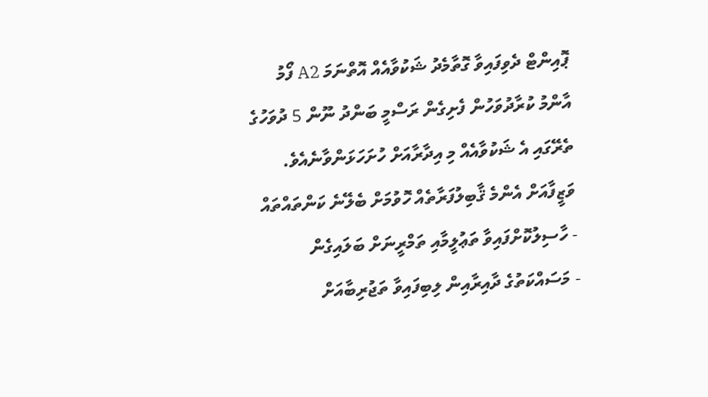ޕޮއިންޓް ދެވިފައިވާ ގޮތާމެދު ޝަކުވާއެއް އޮތްނަމަ A2 ފޯމު އާންމު ކުރާދުވަހުން ފެށިގެން ރަސްމީ ބަންދު ނޫން 5 ދުވަހުގެ ތެރޭގައި އެ ޝަކުވާއެއް މި އިދާރާއަށް ހުށަހަޅަންވާނެއެވެ.
ވަޒީފާއަށް އެންމެ ޤާބިލުފަރާތެއް ހޮވުމަށް ބެލޭނެ ކަންތައްތައް
- ހާސިލުކޮށްފައިވާ ތަޢުލީމާއި ތަމްރީނަށް ބަލައިގެން
- މަސައްކަތުގެ ދާއިރާއިން ލިބިފައިވާ ތަޖުރިބާއަށް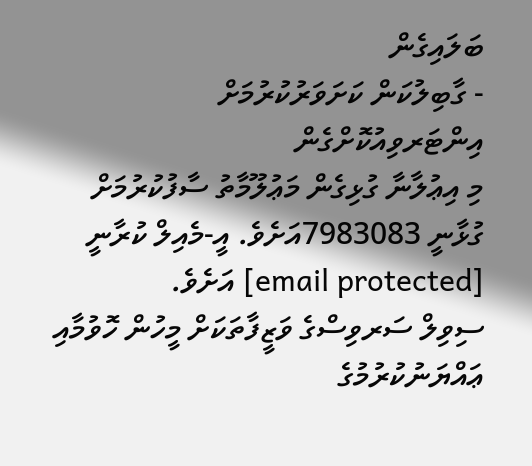ބަލައިގެން
- ގާބިލުކަން ކަށަވަރުކުރުމަށް އިންޓަރވިއުކޮށްގެން
މި އިޢުލާނާ ގުޅިގެން މަޢުލޫމާތު ސާފުކުރުމަށް ގުޅާނީ 7983083އަށެވެ. އީ-މެއިލް ކުރާނީ [email protected] އަށެވެ.
ސިވިލް ސަރވިސްގެ ވަޒީފާތަކަށް މީހުން ހޮވުމާއި ޢައްޔަނުކުރުމުގެ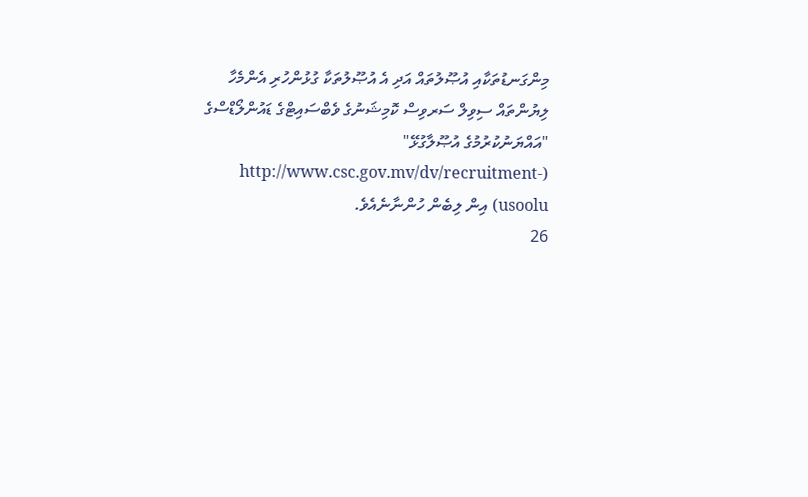މިންގަނޑުތަކާއި އުޞޫލުތައް އަދި އެ އުޞޫލުތަކާ ގުޅުންހުރި އެންމެހާ ލިޔުންތައް ސިވިލް ސަރވިސް ކޮމިޝަނުގެ ވެބްސައިޓްގެ ޑައުންލޯޑްސްގެ "އައްޔަނުކުރުމުގެ އުޞޫލާގުޅޭ" (http://www.csc.gov.mv/dv/recruitment-usoolu) އިން ލިބެން ހުންނާނެއެވެ.
26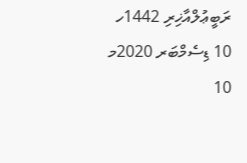ރަބީޢުލްއާޚިރި 1442ހ
10 ޑިސެމްބަރ 2020މ
10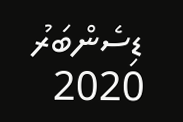ޑިސެންބަރު 2020